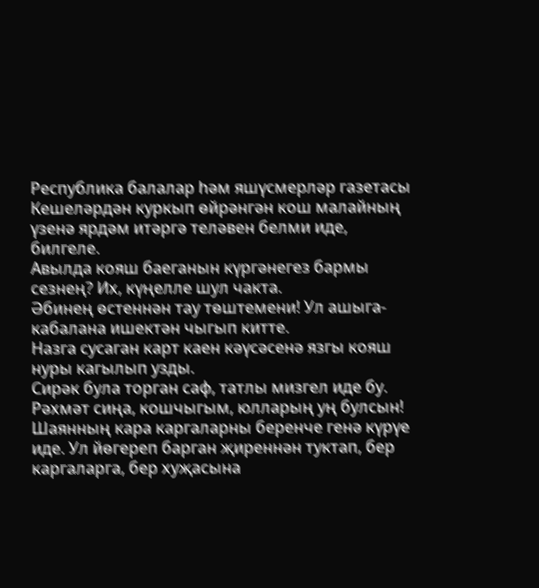Республика балалар һәм яшүсмерләр газетасы
Кешеләрдән куркып өйрәнгән кош малайның үзенә ярдәм итәргә теләвен белми иде, билгеле.
Авылда кояш баеганын күргәнегез бармы сезнең? Их, күңелле шул чакта.
Әбинең өстеннән тау төштемени! Ул ашыга-кабалана ишектән чыгып китте.
Назга сусаган карт каен кәүсәсенә язгы кояш нуры кагылып узды.
Сирәк була торган саф, татлы мизгел иде бу. Рәхмәт сиңа, кошчыгым, юлларың уң булсын!
Шаянның кара каргаларны беренче генә күрүе иде. Ул йөгереп барган җиреннән туктап, бер каргаларга, бер хуҗасына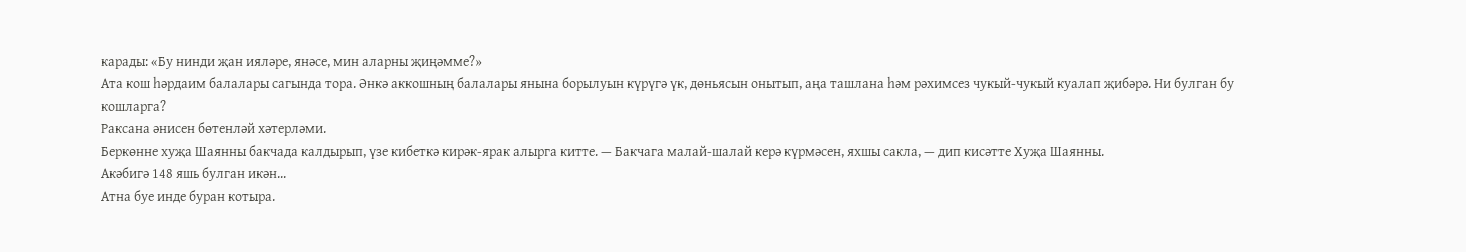карады: «Бу нинди җан ияләре, янәсе, мин аларны җиңәмме?»
Ата кош һәрдаим балалары сагында тора. Әнкә аккошның балалары янына борылуын күрүгә үк, дөньясын онытып, аңа ташлана һәм рәхимсез чукый-чукый куалап җибәрә. Ни булган бу кошларга?
Раксана әнисен бөтенләй хәтерләми.
Беркөнне хуҗа Шаянны бакчада калдырып, үзе кибеткә кирәк-ярак алырга китте. — Бакчага малай-шалай керә күрмәсен, яхшы сакла, — дип кисәтте Хуҗа Шаянны.
Акәбигә 148 яшь булган икән...
Атна буе инде буран котыра.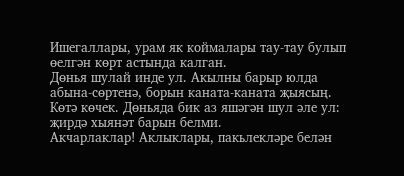Ишегаллары, урам як коймалары тау-тау булып өелгән көрт астында калган.
Дөнья шулай инде ул. Акылны барыр юлда абына-сөртенә, борын каната-каната җыясың.
Көтә көчек. Дөньяда бик аз яшәгән шул әле ул: җирдә хыянәт барын белми.
Акчарлаклар! Аклыклары, пакьлекләре белән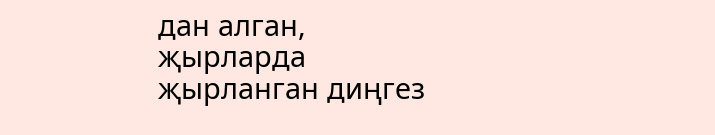дан алган, җырларда җырланган диңгез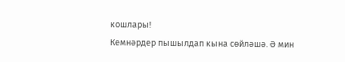кошлары!
Кемнәрдер пышылдап кына сөйләшә. Ә мин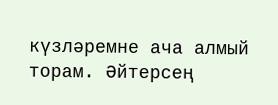күзләремне ача алмый торам. Әйтерсең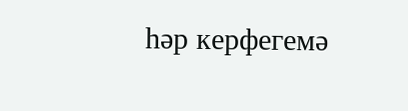һәр керфегемә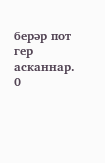берәр пот гер асканнар.
0